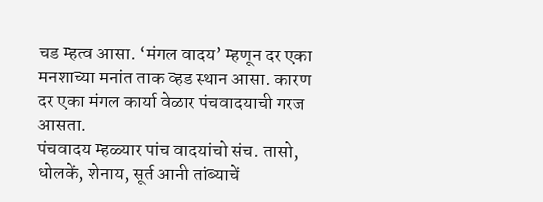चड म्हत्व आसा. ‘मंगल वादय’ म्हणून दर एका मनशाच्या मनांत ताक व्हड स्थान आसा. कारण दर एका मंगल कार्या वेळार पंचवादयाची गरज आसता.
पंचवादय म्हळ्यार पांच वादयांचो संच. तासो, धोलकें, शेनाय, सूर्त आनी तांब्याचें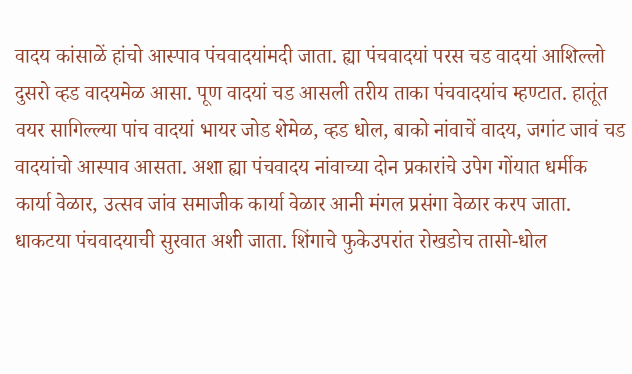वादय कांसाळें हांचो आस्पाव पंचवादयांमदी जाता. ह्या पंचवादयां परस चड वादयां आशिल्लो दुसरो व्हड वादयमेळ आसा. पूण वादयां चड आसली तरीय ताका पंचवादयांच म्हण्टात. हातूंत वयर सागिल्ल्या पांच वादयां भायर जोड शेमेळ, व्हड धोल, बाको नांवाचें वादय, जगांट जावं चड वादयांचो आस्पाव आसता. अशा ह्या पंचवादय नांवाच्या दोन प्रकारांचे उपेग गोंयात धर्मीक कार्या वेळार, उत्सव जांव समाजीक कार्या वेळार आनी मंगल प्रसंगा वेळार करप जाता.
धाकटया पंचवादयाची सुरवात अशी जाता. शिंगाचे फुकेउपरांत रोखडोच तासो-धोल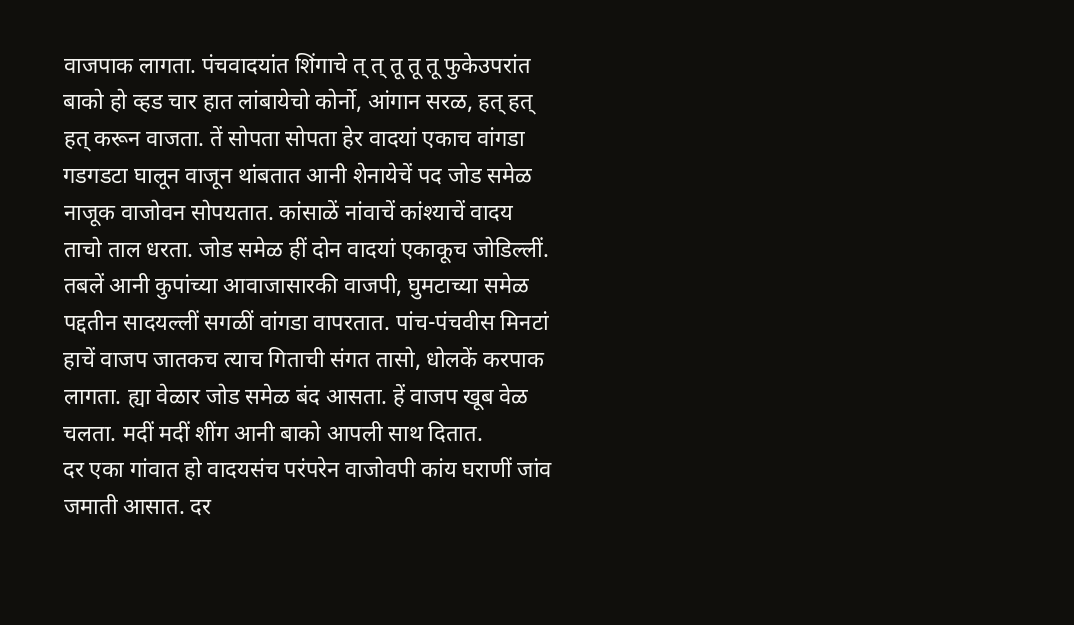वाजपाक लागता. पंचवादयांत शिंगाचे त् त् तू तू तू फुकेउपरांत बाको हो व्हड चार हात लांबायेचो कोर्नो, आंगान सरळ, हत् हत् हत् करून वाजता. तें सोपता सोपता हेर वादयां एकाच वांगडा गडगडटा घालून वाजून थांबतात आनी शेनायेचें पद जोड समेळ नाजूक वाजोवन सोपयतात. कांसाळें नांवाचें कांश्याचें वादय ताचो ताल धरता. जोड समेळ हीं दोन वादयां एकाकूच जोडिल्लीं. तबलें आनी कुपांच्या आवाजासारकी वाजपी, घुमटाच्या समेळ पद्दतीन सादयल्लीं सगळीं वांगडा वापरतात. पांच-पंचवीस मिनटां हाचें वाजप जातकच त्याच गिताची संगत तासो, धोलकें करपाक लागता. ह्या वेळार जोड समेळ बंद आसता. हें वाजप खूब वेळ चलता. मदीं मदीं शींग आनी बाको आपली साथ दितात.
दर एका गांवात हो वादयसंच परंपरेन वाजोवपी कांय घराणीं जांव जमाती आसात. दर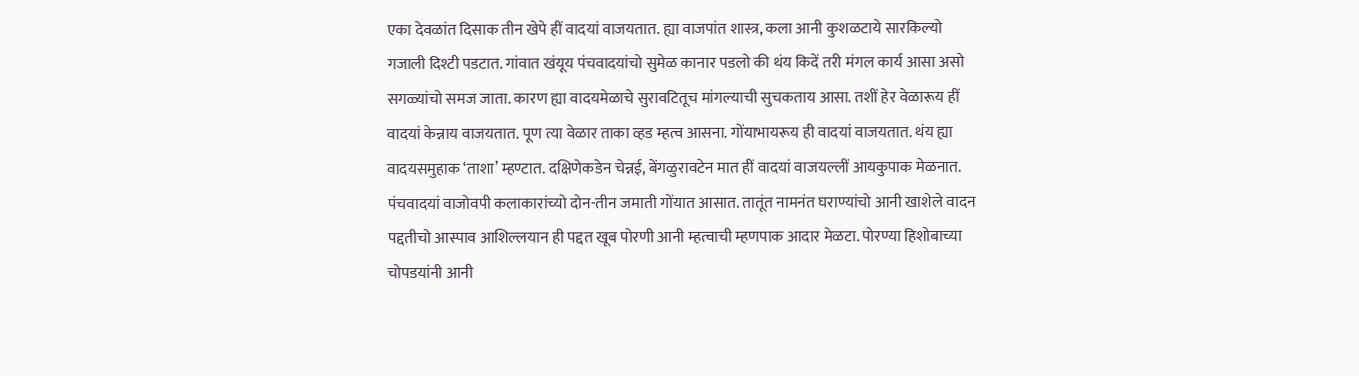एका देवळांत दिसाक तीन खेपे हीं वादयां वाजयतात. ह्या वाजपांत शास्त्र, कला आनी कुशळटाये सारकिल्यो गजाली दिश्टी पडटात. गांवात खंयूय पंचवादयांचो सुमेळ कानार पडलो की थंय किदें तरी मंगल कार्य आसा असो सगळ्यांचो समज जाता. कारण ह्या वादयमेळाचे सुरावटितूच मांगल्याची सुचकताय आसा. तशीं हेर वेळारूय हीं वादयां केन्नाय वाजयतात. पूण त्या वेळार ताका व्हड म्हत्व आसना. गोंयाभायरूय ही वादयां वाजयतात. थंय ह्या वादयसमुहाक ‘ताशा’ म्हण्टात. दक्षिणेकडेन चेन्नई, बेंगळुरावटेन मात हीं वादयां वाजयल्लीं आयकुपाक मेळनात.
पंचवादयां वाजोवपी कलाकारांच्यो दोन-तीन जमाती गोंयात आसात. तातूंत नामनंत घराण्यांचो आनी खाशेले वादन पद्दतीचो आस्पाव आशिल्लयान ही पद्दत खूब पोरणी आनी म्हत्वाची म्हणपाक आदार मेळटा. पोरण्या हिशोबाच्या चोपडयांनी आनी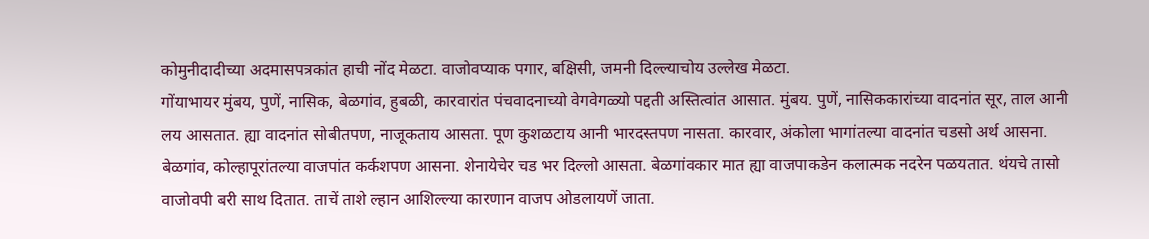कोमुनीदादीच्या अदमासपत्रकांत हाची नोंद मेळटा. वाजोवप्याक पगार, बक्षिसी, जमनी दिल्ल्याचोय उल्लेख मेळटा.
गोंयाभायर मुंबय, पुणें, नासिक, बेळगांव, हुबळी, कारवारांत पंचवादनाच्यो वेगवेगळ्यो पद्दती अस्तित्वांत आसात. मुंबय. पुणें, नासिककारांच्या वादनांत सूर, ताल आनी लय आसतात. ह्या वादनांत सोबीतपण, नाजूकताय आसता. पूण कुशळटाय आनी भारदस्तपण नासता. कारवार, अंकोला भागांतल्या वादनांत चडसो अर्थ आसना. बेळगांव, कोल्हापूरांतल्या वाजपांत कर्कशपण आसना. शेनायेचेर चड भर दिल्लो आसता. बेळगांवकार मात ह्या वाजपाकडेन कलात्मक नदरेन पळयतात. थंयचे तासो वाजोवपी बरी साथ दितात. ताचें ताशे ल्हान आशिल्ल्या कारणान वाजप ओडलायणें जाता.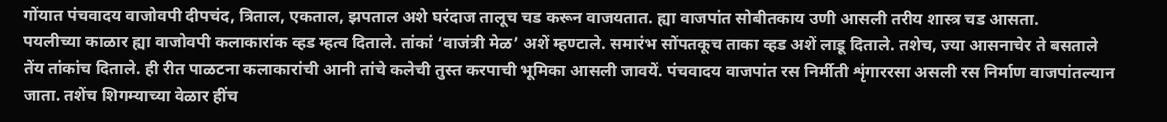गोंयात पंचवादय वाजोवपी दीपचंद, त्रिताल, एकताल, झपताल अशे घरंदाज तालूच चड करून वाजयतात. ह्या वाजपांत सोबीतकाय उणी आसली तरीय शास्त्र चड आसता.
पयलीच्या काळार ह्या वाजोवपी कलाकारांक व्हड म्हत्व दिताले. तांकां ‘वाजंत्री मेळ’ अशें म्हण्टाले. समारंभ सोंपतकूच ताका व्हड अशें लाडू दिताले. तशेच, ज्या आसनाचेर ते बसताले तेंय तांकांच दिताले. ही रीत पाळटना कलाकारांची आनी तांचे कलेची तुस्त करपाची भूमिका आसली जावयें. पंचवादय वाजपांत रस निर्मीती शृंगाररसा असली रस निर्माण वाजपांतल्यान जाता. तशेंच शिगम्याच्या वेळार हींच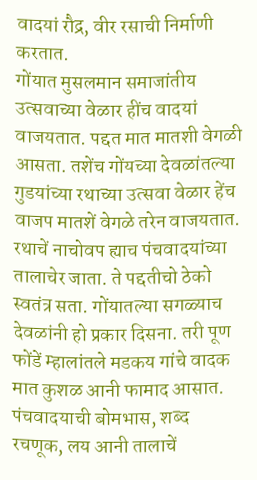वादयां रौद्र, वीर रसाची निर्माणी करतात.
गोंयात मुसलमान समाजांतीय उत्सवाच्या वेळार हींच वादयां वाजयतात. पद्दत मात मातशी वेगळी आसता. तशेंच गोंयच्या देवळांतल्या गुडयांच्या रथाच्या उत्सवा वेळार हेंच वाजप मातशें वेगळे तरेन वाजयतात. रथाचें नाचोवप ह्याच पंचवादयांच्या तालाचेर जाता. ते पद्दतीचो ठेको स्वतंत्र सता. गोंयातल्या सगळ्याच देवळांनी हो प्रकार दिसना. तरी पूण फोंडें म्हालांतले मडकय गांचे वादक मात कुशळ आनी फामाद आसात.
पंचवादयाची बोमभास, शब्द रचणूक, लय आनी तालाचें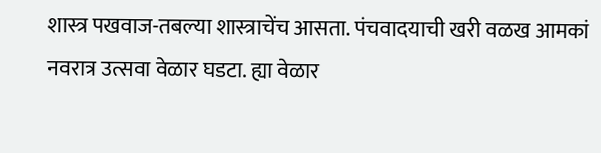शास्त्र पखवाज-तबल्या शास्त्राचेंच आसता. पंचवादयाची खरी वळख आमकां नवरात्र उत्सवा वेळार घडटा. ह्या वेळार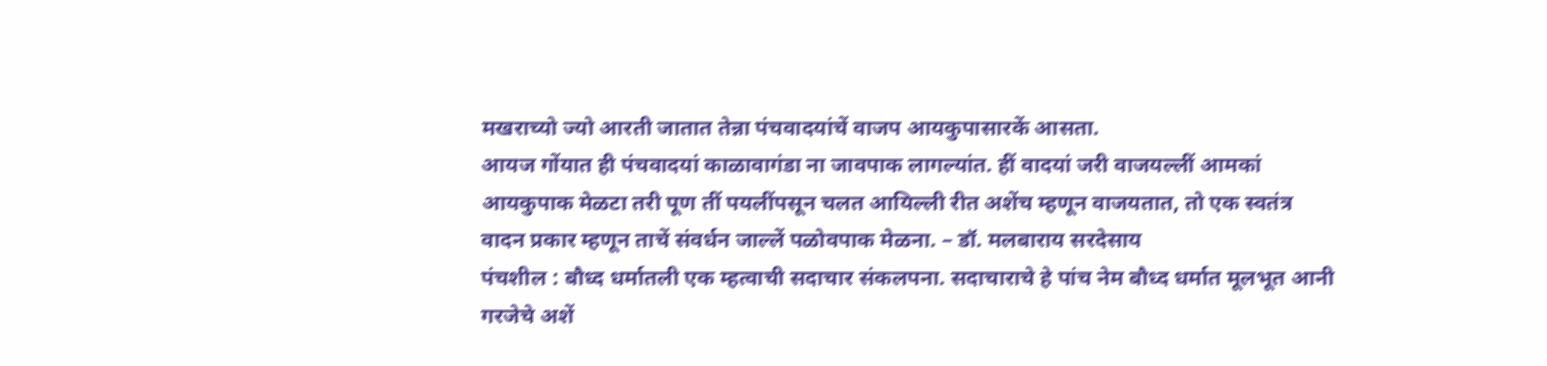मखराच्यो ज्यो आरती जातात तेन्ना पंचवादयांचें वाजप आयकुपासारकें आसता.
आयज गोंयात ही पंचवादयां काळावागंडा ना जावपाक लागल्यांत. हीं वादयां जरी वाजयल्लीं आमकां आयकुपाक मेळटा तरी पूण तीं पयलींपसून चलत आयिल्ली रीत अशेंच म्हणून वाजयतात, तो एक स्वतंत्र वादन प्रकार म्हणून ताचें संवर्धन जाल्लें पळोवपाक मेळना. – डॉ. मलबाराय सरदेसाय
पंचशील : बौध्द धर्मातली एक म्हत्वाची सदाचार संकलपना. सदाचाराचे हे पांच नेम बौध्द धर्मात मूलभूत आनी गरजेचे अशें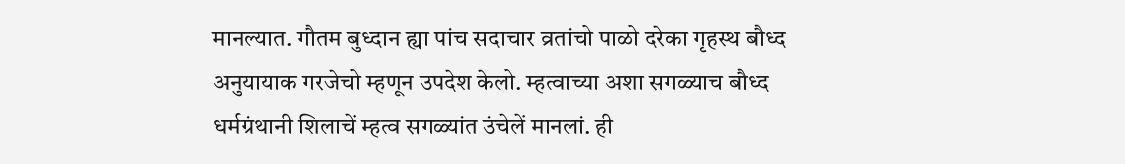मानल्यात. गौतम बुध्दान ह्या पांच सदाचार व्रतांचो पाळो दरेका गृहस्थ बौध्द अनुयायाक गरजेचो म्हणून उपदेश केलो. म्हत्वाच्या अशा सगळ्याच बौध्द धर्मग्रंथानी शिलाचें म्हत्व सगळ्यांत उंचेलें मानलां. ही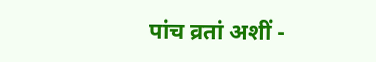पांच व्रतां अशीं -